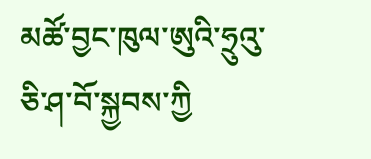མཚོ་བྱང་ཁུལ་ཨུའི་ཧྲུའུ་ཅི་ཤ་བོ་སྐྱབས་ཀྱི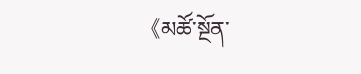《མཚོ་སྔོན་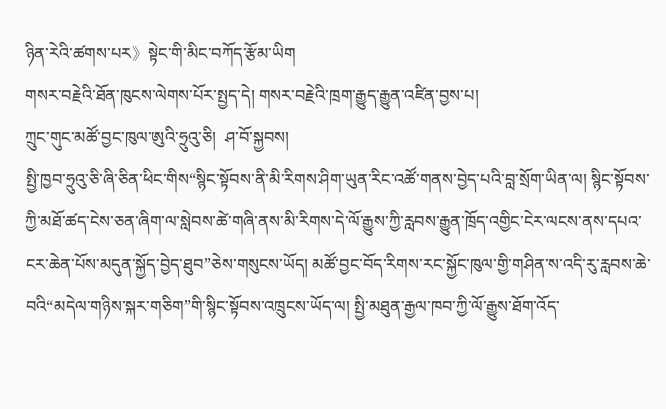ཉིན་རེའི་ཚགས་པར》སྟེང་གི་མིང་བཀོད་རྩོམ་ཡིག
གསར་བརྗེའི་ཐོན་ཁུངས་ལེགས་པོར་སྤྱད་དེ། གསར་བརྗེའི་ཁྲག་རྒྱུད་རྒྱུན་འཛིན་བྱས་པ།
ཀྲུང་གུང་མཚོ་བྱང་ཁུལ་ཨུའི་ཧྲུའུ་ཅི།  ཤ་བོ་སྐྱབས།
སྤྱི་ཁྱབ་ཧྲུའུ་ཅི་ཞི་ཅིན་ཕིང་གིས“སྙིང་སྟོབས་ནི་མི་རིགས་ཤིག་ཡུན་རིང་འཚོ་གནས་བྱེད་པའི་བླ་སྲོག་ཡིན་ལ། སྙིང་སྟོབས་ཀྱི་མཐོ་ཚད་ངེས་ཅན་ཞིག་ལ་སླེབས་ཚེ་གཞི་ནས་མི་རིགས་དེ་ལོ་རྒྱུས་ཀྱི་རླབས་རྒྱུན་ཁྲོད་འགྱིང་ངེར་ལངས་ནས་དཔའ་ངར་ཆེན་པོས་མདུན་སྐྱོད་བྱེད་ཐུབ”ཅེས་གསུངས་ཡོད། མཚོ་བྱང་བོད་རིགས་རང་སྐྱོང་ཁུལ་གྱི་གཤིན་ས་འདི་རུ་རླབས་ཆེ་བའི“མདེལ་གཉིས་སྐར་གཅིག”གི་སྙིང་སྟོབས་འཁྲུངས་ཡོད་ལ། སྤྱི་མཐུན་རྒྱལ་ཁབ་ཀྱི་ལོ་རྒྱུས་ཐོག་འོད་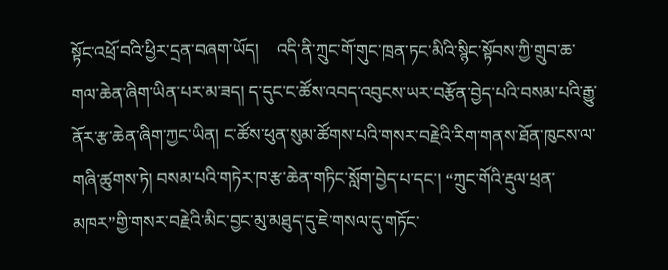སྟོང་འཕྲོ་བའི་ཕྱིར་དྲན་བཞག་ཡོད།    འདི་ནི་ཀྲུང་གོ་གུང་ཁྲན་ཏང་མིའི་སྙིང་སྟོབས་ཀྱི་གྲུབ་ཆ་གལ་ཆེན་ཞིག་ཡིན་པར་མ་ཟད། ད་དུང་ང་ཚོས་འབད་འབུངས་ཡར་བརྩོན་བྱེད་པའི་བསམ་པའི་རྒྱུ་ནོར་རྩ་ཆེན་ཞིག་ཀྱང་ཡིན། ང་ཚོས་ཕུན་སུམ་ཚོགས་པའི་གསར་བརྗེའི་རིག་གནས་ཐོན་ཁུངས་ལ་གཞི་ཚུགས་ཏེ། བསམ་པའི་གཏེར་ཁ་རྩ་ཆེན་གཏིང་སློག་བྱེད་པ་དང་། “ཀྲུང་གོའི་རྡུལ་ཕྲན་མཁར”གྱི་གསར་བརྗེའི་མིང་བྱང་མུ་མཐུད་དུ་ཇེ་གསལ་དུ་གཏོང་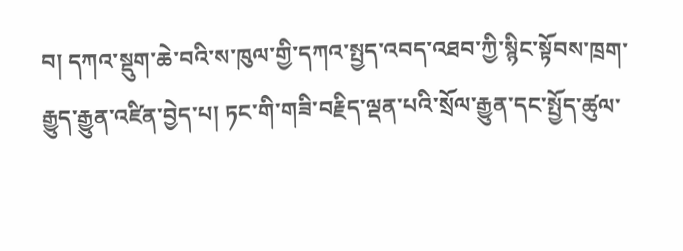བ། དཀའ་སྡུག་ཆེ་བའི་ས་ཁུལ་གྱི་དཀའ་སྤྱད་འབད་འཐབ་ཀྱི་སྙིང་སྟོབས་ཁྲག་རྒྱུད་རྒྱུན་འཛིན་བྱེད་པ། ཏང་གི་གཟི་བརྗིད་ལྡན་པའི་སྲོལ་རྒྱུན་དང་སྤྱོད་ཚུལ་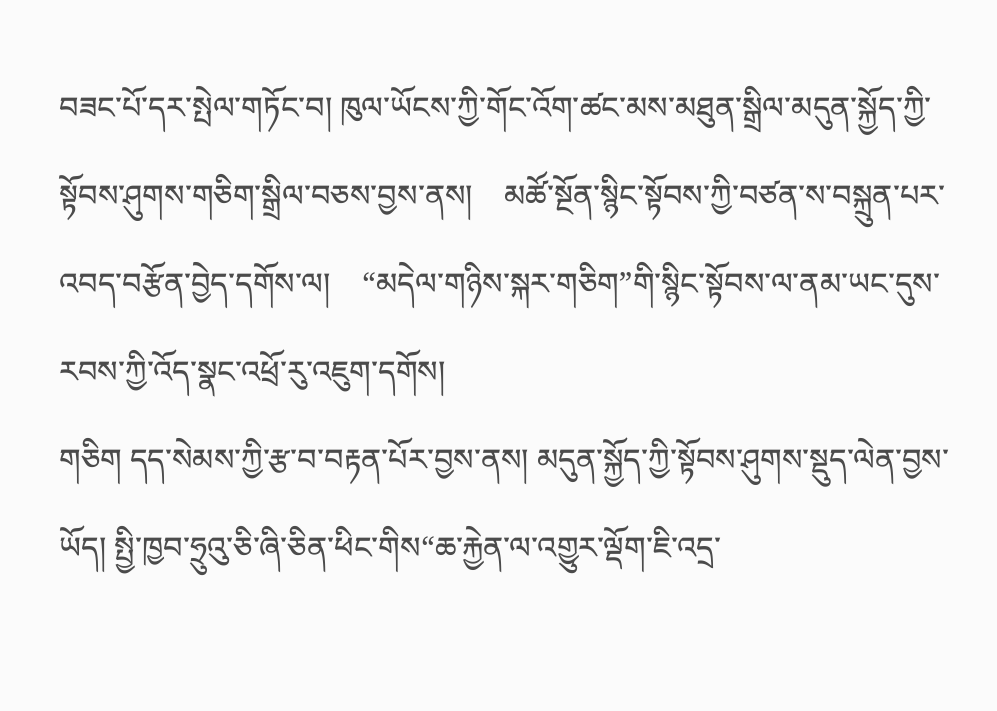བཟང་པོ་དར་སྤེལ་གཏོང་བ། ཁུལ་ཡོངས་ཀྱི་གོང་འོག་ཚང་མས་མཐུན་སྒྲིལ་མདུན་སྐྱོད་ཀྱི་སྟོབས་ཤུགས་གཅིག་སྒྲིལ་བཅས་བྱས་ནས།    མཚོ་སྔོན་སྙིང་སྟོབས་ཀྱི་བཙན་ས་བསྐྲུན་པར་འབད་བརྩོན་བྱེད་དགོས་ལ།    “མདེལ་གཉིས་སྐར་གཅིག”གི་སྙིང་སྟོབས་ལ་ནམ་ཡང་དུས་རབས་ཀྱི་འོད་སྣང་འཕྲོ་རུ་འཇུག་དགོས།
གཅིག དད་སེམས་ཀྱི་རྩ་བ་བརྟན་པོར་བྱས་ནས། མདུན་སྐྱོད་ཀྱི་སྟོབས་ཤུགས་སྡུད་ལེན་བྱས་ཡོད། སྤྱི་ཁྱབ་ཧྲུའུ་ཅི་ཞི་ཅིན་ཕིང་གིས“ཆ་རྐྱེན་ལ་འགྱུར་ལྡོག་ཇི་འདྲ་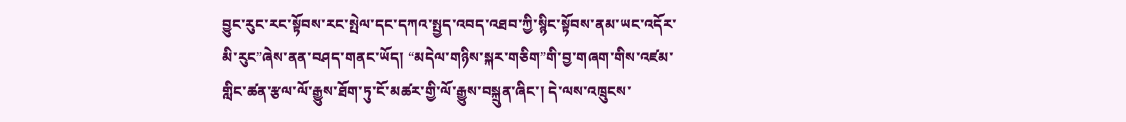བྱུང་རུང་རང་སྟོབས་རང་སྤེལ་དང་དཀའ་སྤྱད་འབད་འཐབ་ཀྱི་སྙིང་སྟོབས་ནམ་ཡང་འདོར་མི་རུང”ཞེས་ནན་བཤད་གནང་ཡོད། “མདེལ་གཉིས་སྐར་གཅིག”གི་བྱ་གཞག་གིས་འཛམ་གླིང་ཚན་རྩལ་ལོ་རྒྱུས་ཐོག་ཏུ་ངོ་མཚར་གྱི་ལོ་རྒྱུས་བསྐྲུན་ཞིང་། དེ་ལས་འཁྲུངས་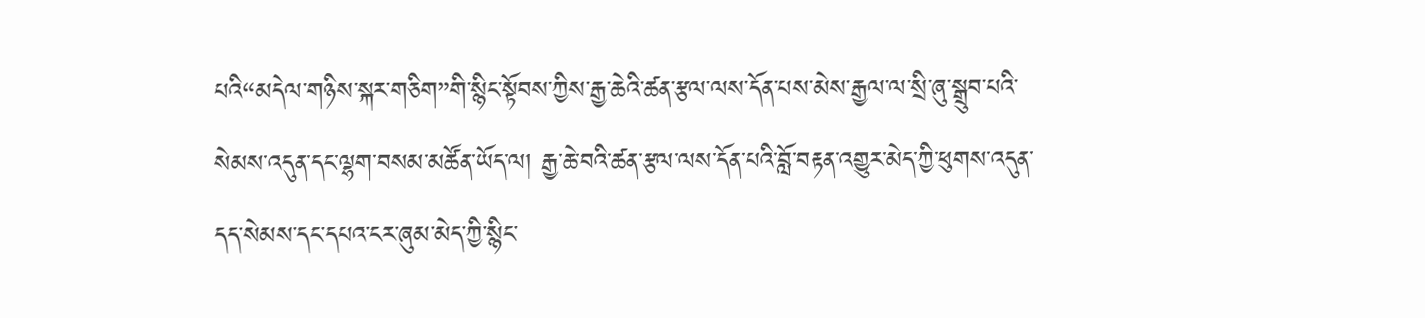པའི“མདེལ་གཉིས་སྐར་གཅིག”གི་སྙིང་སྟོབས་ཀྱིས་རྒྱ་ཆེའི་ཚན་རྩལ་ལས་དོན་པས་མེས་རྒྱལ་ལ་སྲི་ཞུ་སྒྲུབ་པའི་སེམས་འདུན་དང་ལྷག་བསམ་མཚོན་ཡོད་ལ། རྒྱ་ཆེ་བའི་ཚན་རྩལ་ལས་དོན་པའི་བློ་བརྟན་འགྱུར་མེད་ཀྱི་ཕུགས་འདུན་དད་སེམས་དང་དཔའ་ངར་ཞུམ་མེད་ཀྱི་སྙིང་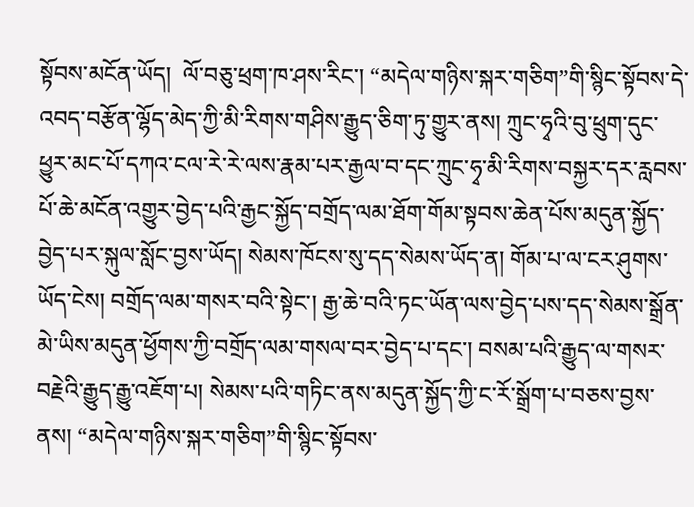སྟོབས་མངོན་ཡོད།  ལོ་བཅུ་ཕྲག་ཁ་ཤས་རིང་། “མདེལ་གཉིས་སྐར་གཅིག”གི་སྙིང་སྟོབས་དེ་འབད་བརྩོན་ལྷོད་མེད་ཀྱི་མི་རིགས་གཤིས་རྒྱུད་ཅིག་ཏུ་གྱུར་ནས། ཀྲུང་ཧྭའི་བུ་ཕྲུག་དུང་ཕྱུར་མང་པོ་དཀའ་ངལ་རེ་རེ་ལས་རྣམ་པར་རྒྱལ་བ་དང་ཀྲུང་ཧྭ་མི་རིགས་བསྐྱར་དར་རླབས་པོ་ཆེ་མངོན་འགྱུར་བྱེད་པའི་རྒྱང་སྐྱོད་བགྲོད་ལམ་ཐོག་གོམ་སྟབས་ཆེན་པོས་མདུན་སྐྱོད་བྱེད་པར་སྐུལ་སློང་བྱས་ཡོད། སེམས་ཁོངས་སུ་དད་སེམས་ཡོད་ན། གོམ་པ་ལ་ངར་ཤུགས་ཡོད་ངེས། བགྲོད་ལམ་གསར་བའི་སྟེང་། རྒྱ་ཆེ་བའི་ཏང་ཡོན་ལས་བྱེད་པས་དད་སེམས་སྒྲོན་མེ་ཡིས་མདུན་ཕྱོགས་ཀྱི་བགྲོད་ལམ་གསལ་བར་བྱེད་པ་དང་། བསམ་པའི་རྒྱུད་ལ་གསར་བརྗེའི་རྒྱུད་རྒྱུ་འཇོག་པ། སེམས་པའི་གཏིང་ནས་མདུན་སྐྱོད་ཀྱི་ང་རོ་སྒྲོག་པ་བཅས་བྱས་ནས། “མདེལ་གཉིས་སྐར་གཅིག”གི་སྙིང་སྟོབས་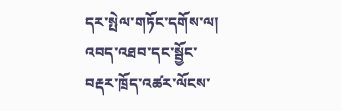དར་སྤེལ་གཏོང་དགོས་ལ། འབད་འཐབ་དང་སྦྱོང་བརྡར་ཁྲོད་འཚར་ལོངས་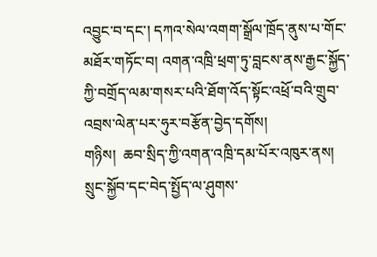འབྱུང་བ་དང་། དཀའ་སེལ་འགག་སྒྲོལ་ཁྲོད་ནུས་པ་གོང་མཐོར་གཏོང་བ། འགན་འཁྲི་ཕྲག་ཏུ་བླངས་ནས་རྒྱང་སྐྱོད་ཀྱི་བགྲོད་ལམ་གསར་པའི་ཐོག་འོད་སྟོང་འཕྲོ་བའི་གྲུབ་འབྲས་ལེན་པར་ཧུར་བརྩོན་བྱེད་དགོས།
གཉིས།  ཆབ་སྲིད་ཀྱི་འགན་འཁྲི་དམ་པོར་འཁུར་ནས། སྲུང་སྐྱོབ་དང་བེད་སྤྱོད་ལ་ཤུགས་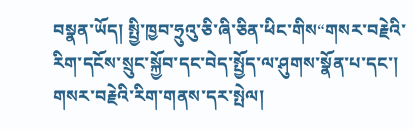བསྣན་ཡོད། སྤྱི་ཁྱབ་ཧྲུའུ་ཅི་ཞི་ཅིན་ཕིང་གིས“གསར་བརྗེའི་རིག་དངོས་སྲུང་སྐྱོབ་དང་བེད་སྤྱོད་ལ་ཤུགས་སྣོན་པ་དང་། གསར་བརྗེའི་རིག་གནས་དར་སྤེལ།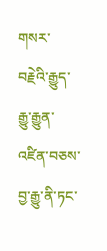གསར་བརྗེའི་རྒྱུད་རྒྱུ་རྒྱུན་འཛིན་བཅས་བྱ་རྒྱུ་ནི་ཏང་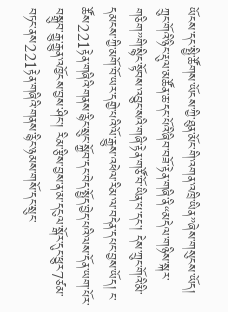ཡོངས་དང་སྤྱི་ཚོགས་ཡོངས་ཀྱི་ཐུན་མོང་གི་འགན་འཁྲི་ཡིན”ཞེས་གསུངས་ཡོད།    ཀྲུང་གོའི་ཉིང་རྡུལ་མཚོན་ཆ་དང་པོའི་ཞིབ་བཟོ་རྟེན་གཞི་ནི“མདེལ་གཉིས་སྐར་གཅིག”གི་སྙིང་སྟོབས་འབྱུང་སའི་གཞི་རྟེན་གཙོ་བོ་ཡིན་པ་དང་། དེས་ཀྲུང་གོའི་མི་དམངས་ཀྱི་མགོ་བོ་ཡར་དགྱེ་པའི་ལོ་རྒྱུས་འཕེལ་རིམ་ལ་བདེན་དཔང་བྱས་ཡོད། ང་ཚོས221རྟེན་གཞིའི་གནས་རྙིང་སྲུང་སྐྱོབ་དང་བེད་སྤྱོད་བྱེད་པའི་ལས་དོན་ཡག་པོར་བསྒྲུབ་རྒྱུ་རྒྱུན་འཁྱོངས་བྱས་ཤིང་། རིམ་རྩིས་བྱས་ན་མ་དངུལ་སྒོར་དུང་ཕྱུར7ཙམ་བཏང་ནས221རྟེན་གཞིའི་གནས་རྙིང་ཉམས་གསོ་དང་སྲུང་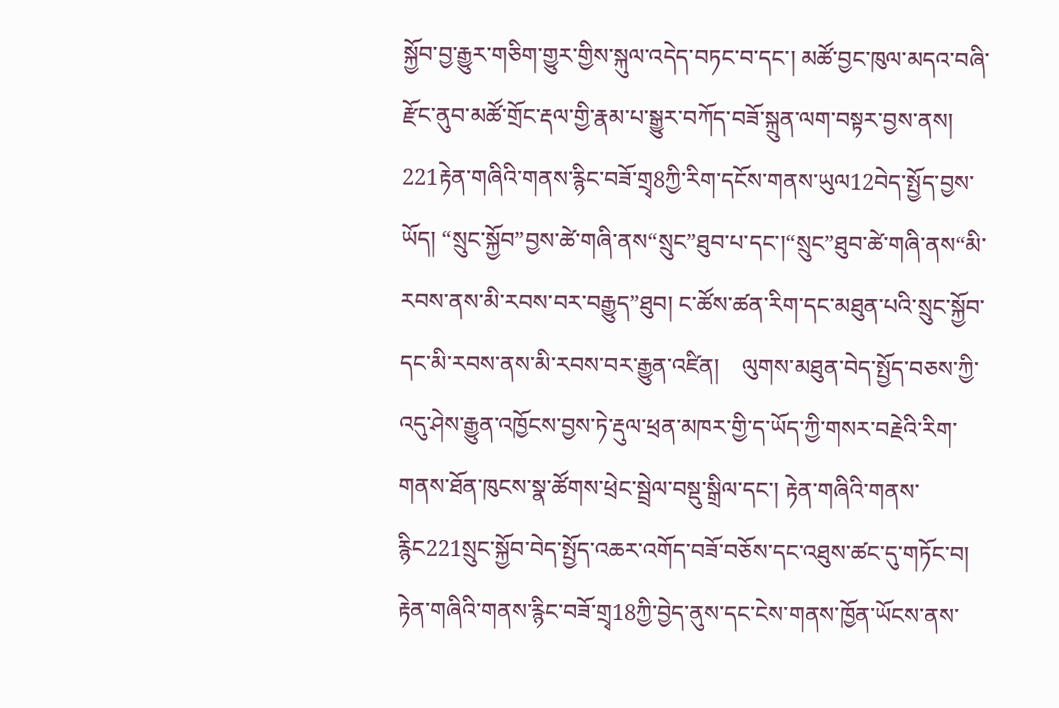སྐྱོབ་བྱ་རྒྱུར་གཅིག་གྱུར་གྱིས་སྐུལ་འདེད་བཏང་བ་དང་། མཚོ་བྱང་ཁུལ་མདའ་བཞི་རྫོང་ནུབ་མཚོ་གྲོང་རྡལ་གྱི་རྣམ་པ་སྒྱུར་བཀོད་བཟོ་སྐྲུན་ལག་བསྟར་བྱས་ནས། 221རྟེན་གཞིའི་གནས་རྙིང་བཟོ་གྲྭ8ཀྱི་རིག་དངོས་གནས་ཡུལ12བེད་སྤྱོད་བྱས་ཡོད། “སྲུང་སྐྱོབ”བྱས་ཚེ་གཞི་ནས“སྲུང”ཐུབ་པ་དང་།“སྲུང”ཐུབ་ཚེ་གཞི་ནས“མི་རབས་ནས་མི་རབས་བར་བརྒྱུད”ཐུབ། ང་ཚོས་ཚན་རིག་དང་མཐུན་པའི་སྲུང་སྐྱོབ་དང་མི་རབས་ནས་མི་རབས་བར་རྒྱུན་འཛིན།    ལུགས་མཐུན་བེད་སྤྱོད་བཅས་ཀྱི་འདུ་ཤེས་རྒྱུན་འཁྱོངས་བྱས་ཏེ་རྡུལ་ཕྲན་མཁར་གྱི་ད་ཡོད་ཀྱི་གསར་བརྗེའི་རིག་གནས་ཐོན་ཁུངས་སྣ་ཚོགས་ཕྲེང་སྦྲེལ་བསྡུ་སྒྲིལ་དང་། རྟེན་གཞིའི་གནས་རྙིང221སྲུང་སྐྱོབ་བེད་སྤྱོད་འཆར་འགོད་བཟོ་བཅོས་དང་འཐུས་ཚང་དུ་གཏོང་བ། རྟེན་གཞིའི་གནས་རྙིང་བཟོ་གྲྭ18ཀྱི་བྱེད་ནུས་དང་ངེས་གནས་ཁྱོན་ཡོངས་ནས་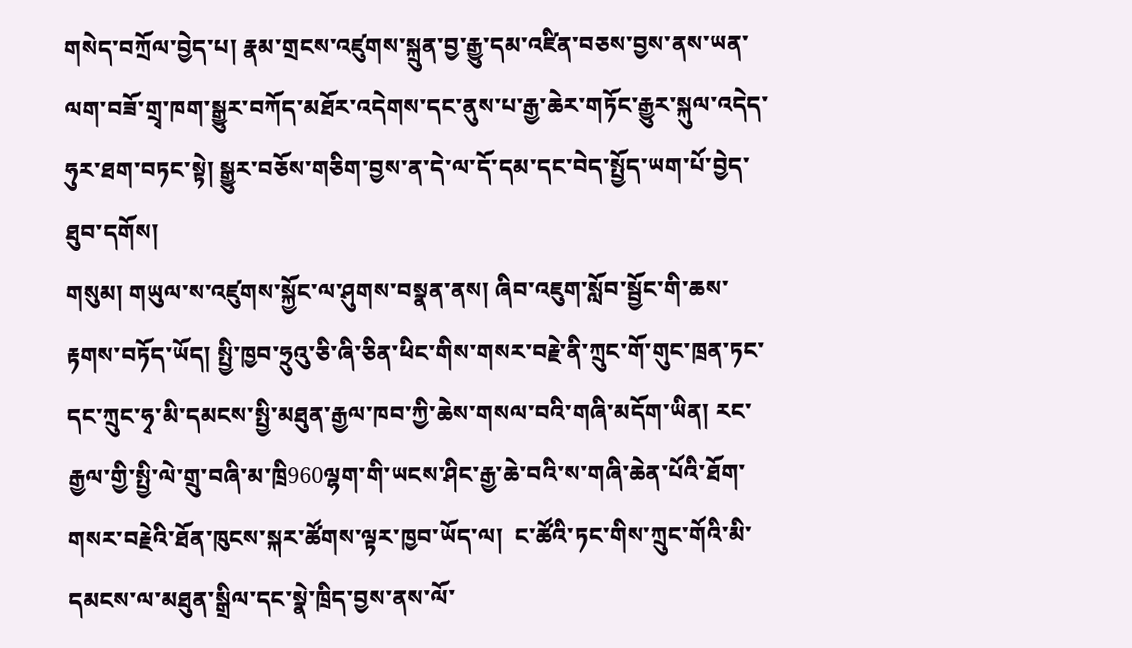གསེད་བཀྲོལ་བྱེད་པ། རྣམ་གྲངས་འཛུགས་སྐྲུན་བྱ་རྒྱུ་དམ་འཛིན་བཅས་བྱས་ནས་ཡན་ལག་བཟོ་གྲྭ་ཁག་སྒྱུར་བཀོད་མཐོར་འདེགས་དང་ནུས་པ་རྒྱ་ཆེར་གཏོང་རྒྱུར་སྐུལ་འདེད་ཧུར་ཐག་བཏང་སྟེ། སྒྱུར་བཅོས་གཅིག་བྱས་ན་དེ་ལ་དོ་དམ་དང་བེད་སྤྱོད་ཡག་པོ་བྱེད་ཐུབ་དགོས།
གསུམ། གཡུལ་ས་འཛུགས་སྐྱོང་ལ་ཤུགས་བསྣན་ནས། ཞིབ་འཇུག་སློབ་སྦྱོང་གི་ཆས་རྟགས་བཏོད་ཡོད། སྤྱི་ཁྱབ་ཧྲུའུ་ཅི་ཞི་ཅིན་ཕིང་གིས་གསར་བརྗེ་ནི་ཀྲུང་གོ་གུང་ཁྲན་ཏང་དང་ཀྲུང་ཧྭ་མི་དམངས་སྤྱི་མཐུན་རྒྱལ་ཁབ་ཀྱི་ཆེས་གསལ་བའི་གཞི་མདོག་ཡིན། རང་རྒྱལ་གྱི་སྤྱི་ལེ་གྲུ་བཞི་མ་ཁྲི960ལྷག་གི་ཡངས་ཤིང་རྒྱ་ཆེ་བའི་ས་གཞི་ཆེན་པོའི་ཐོག་གསར་བརྗེའི་ཐོན་ཁུངས་སྐར་ཚོགས་ལྟར་ཁྱབ་ཡོད་ལ།  ང་ཚོའི་ཏང་གིས་ཀྲུང་གོའི་མི་དམངས་ལ་མཐུན་སྒྲིལ་དང་སྣེ་ཁྲིད་བྱས་ནས་ལོ་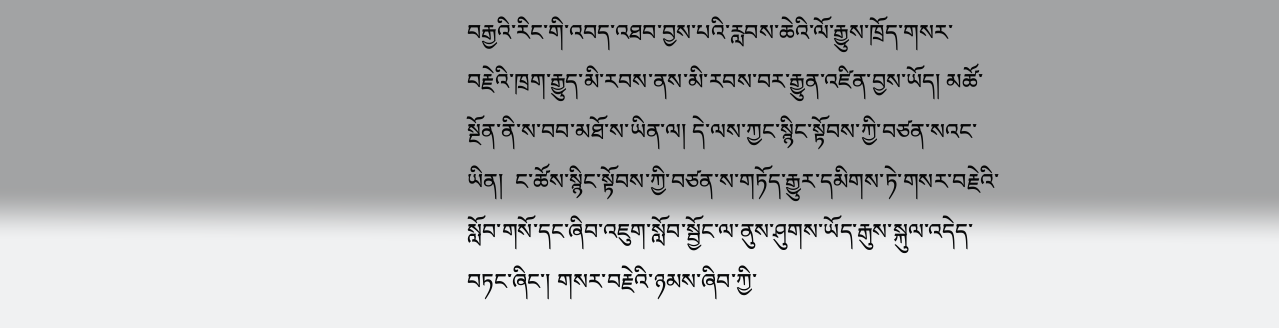བརྒྱའི་རིང་གི་འབད་འཐབ་བྱས་པའི་རླབས་ཆེའི་ལོ་རྒྱུས་ཁྲོད་གསར་བརྗེའི་ཁྲག་རྒྱུད་མི་རབས་ནས་མི་རབས་བར་རྒྱུན་འཛིན་བྱས་ཡོད། མཚོ་སྔོན་ནི་ས་བབ་མཐོ་ས་ཡིན་ལ། དེ་ལས་ཀྱང་སྙིང་སྟོབས་ཀྱི་བཙན་སའང་ཡིན།  ང་ཚོས་སྙིང་སྟོབས་ཀྱི་བཙན་ས་གཏོད་རྒྱུར་དམིགས་ཏེ་གསར་བརྗེའི་སློབ་གསོ་དང་ཞིབ་འཇུག་སློབ་སྦྱོང་ལ་ནུས་ཤུགས་ཡོད་རྒུས་སྐུལ་འདེད་བཏང་ཞིང་། གསར་བརྗེའི་ཉམས་ཞིབ་ཀྱི་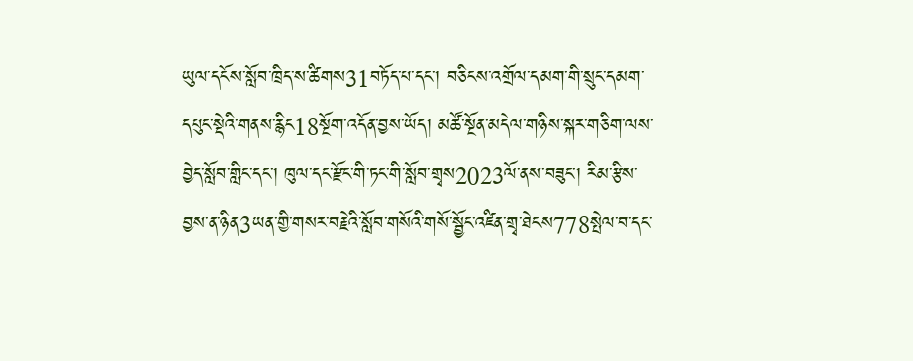ཡུལ་དངོས་སློབ་ཁྲིད་ས་ཚིགས31བཏོད་པ་དང་། བཅིངས་འགྲོལ་དམག་གི་སྲུང་དམག་དཔུང་སྡེའི་གནས་རྙིང18སྔོག་འདོན་བྱས་ཡོད། མཚོ་སྔོན་མདེལ་གཉིས་སྐར་གཅིག་ལས་བྱེད་སློབ་གླིང་དང་། ཁུལ་དང་རྫོང་གི་ཏང་གི་སློབ་གྲྭས2023ལོ་ནས་བཟུང་། རིམ་རྩིས་བྱས་ན་ཉིན3ཡན་གྱི་གསར་བརྗེའི་སློབ་གསོའི་གསོ་སྦྱོང་འཛིན་གྲྭ་ཐེངས778སྤེལ་བ་དང་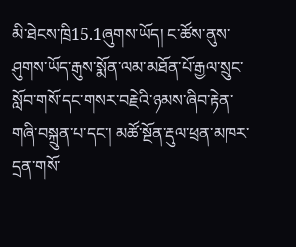མི་ཐེངས་ཁྲི15.1ཞུགས་ཡོད། ང་ཚོས་ནུས་ཤུགས་ཡོད་རྒུས་སྨོན་ལམ་མཐོན་པོ་རྒྱལ་སྲུང་སློབ་གསོ་དང་གསར་བརྗེའི་ཉམས་ཞིབ་རྟེན་གཞི་བསྐྲུན་པ་དང་། མཚོ་སྔོན་རྡུལ་ཕྲན་མཁར་དྲན་གསོ་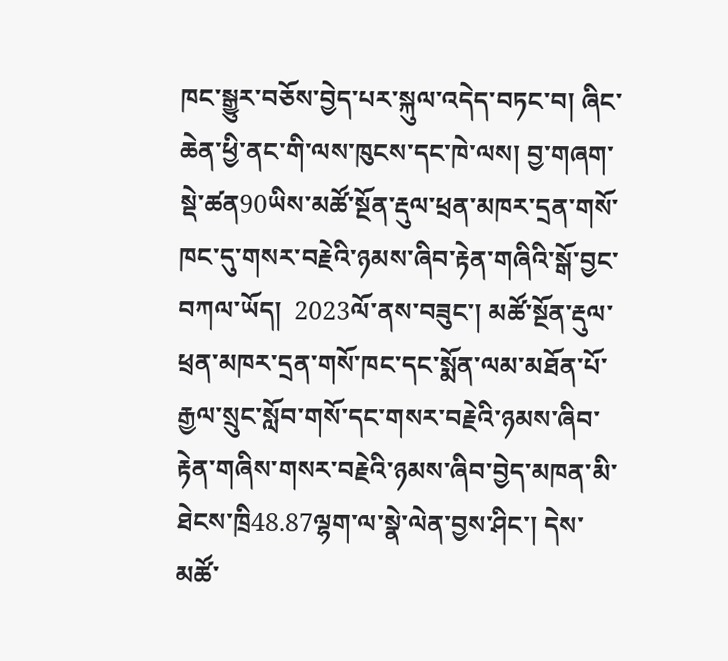ཁང་སྒྱུར་བཅོས་བྱེད་པར་སྐུལ་འདེད་བཏང་བ། ཞིང་ཆེན་ཕྱི་ནང་གི་ལས་ཁུངས་དང་ཁེ་ལས། བྱ་གཞག་སྡེ་ཚན90ཡིས་མཚོ་སྔོན་རྡུལ་ཕྲན་མཁར་དྲན་གསོ་ཁང་དུ་གསར་བརྗེའི་ཉམས་ཞིབ་རྟེན་གཞིའི་སྒོ་བྱང་བཀལ་ཡོད།  2023ལོ་ནས་བཟུང་། མཚོ་སྔོན་རྡུལ་ཕྲན་མཁར་དྲན་གསོ་ཁང་དང་སྨོན་ལམ་མཐོན་པོ་རྒྱལ་སྲུང་སློབ་གསོ་དང་གསར་བརྗེའི་ཉམས་ཞིབ་རྟེན་གཞིས་གསར་བརྗེའི་ཉམས་ཞིབ་བྱེད་མཁན་མི་ཐེངས་ཁྲི48.87ལྷག་ལ་སྣེ་ལེན་བྱས་ཤིང་། དེས་མཚོ་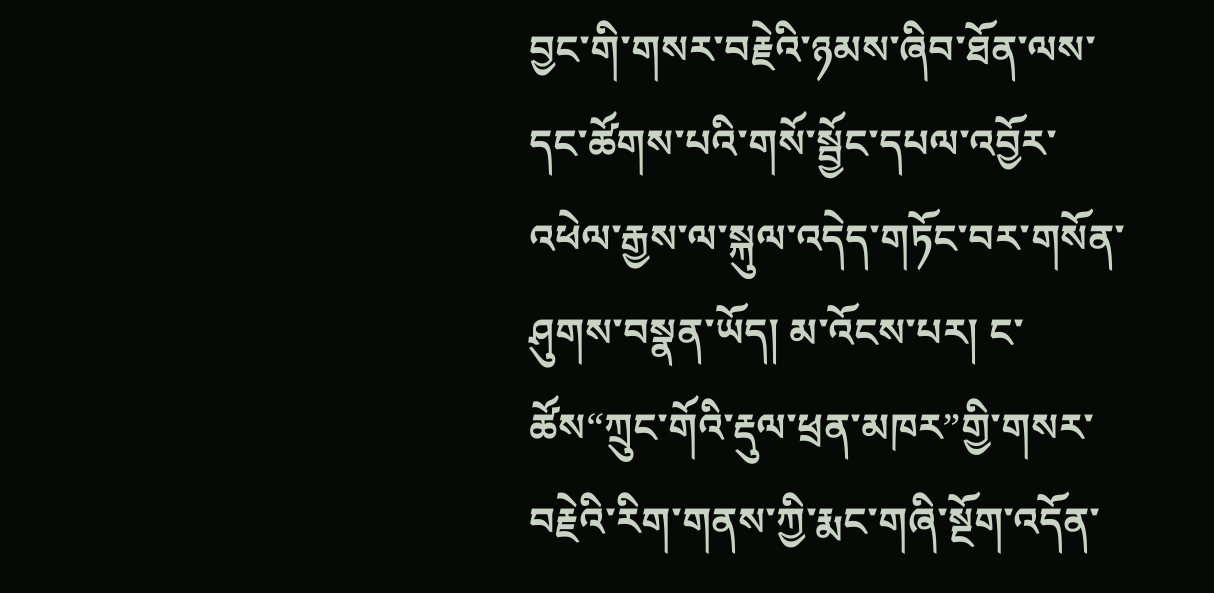བྱང་གི་གསར་བརྗེའི་ཉམས་ཞིབ་ཐོན་ལས་དང་ཚོགས་པའི་གསོ་སྦྱོང་དཔལ་འབྱོར་འཕེལ་རྒྱས་ལ་སྐུལ་འདེད་གཏོང་བར་གསོན་ཤུགས་བསྣན་ཡོད། མ་འོངས་པར། ང་ཚོས“ཀྲུང་གོའི་རྡུལ་ཕྲན་མཁར”གྱི་གསར་བརྗེའི་རིག་གནས་ཀྱི་རྨང་གཞི་སྔོག་འདོན་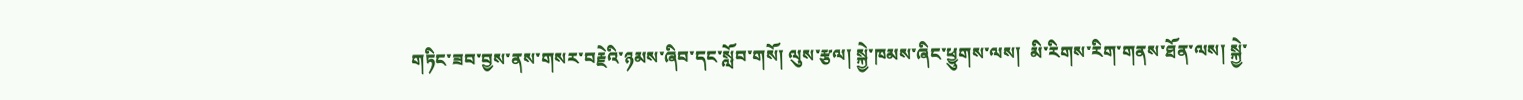གཏིང་ཟབ་བྱས་ནས་གསར་བརྗེའི་ཉམས་ཞིབ་དང་སློབ་གསོ། ལུས་རྩལ། སྐྱེ་ཁམས་ཞིང་ཕྱུགས་ལས།  མི་རིགས་རིག་གནས་ཐོན་ལས། སྐྱེ་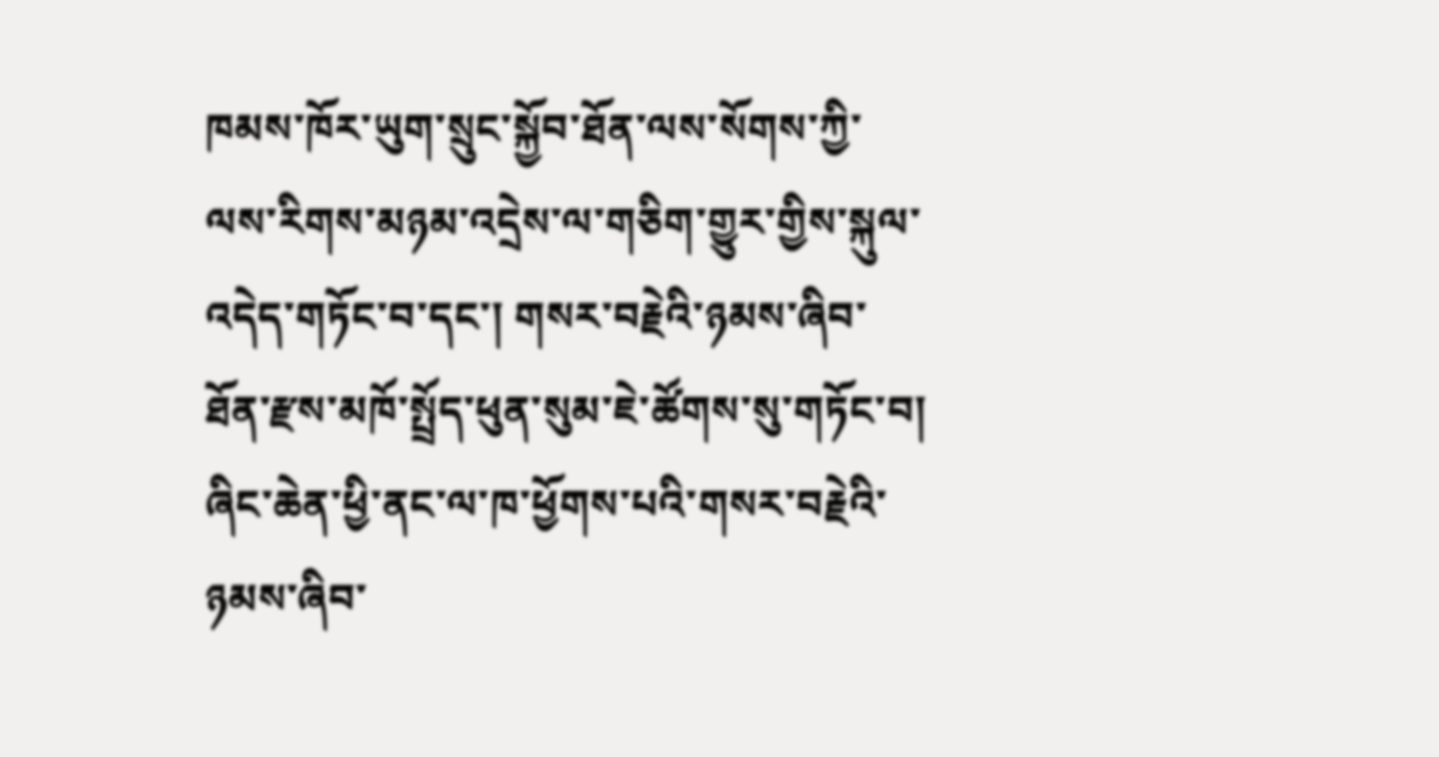ཁམས་ཁོར་ཡུག་སྲུང་སྐྱོབ་ཐོན་ལས་སོགས་ཀྱི་ལས་རིགས་མཉམ་འདྲེས་ལ་གཅིག་གྱུར་གྱིས་སྐུལ་འདེད་གཏོང་བ་དང་། གསར་བརྗེའི་ཉམས་ཞིབ་ཐོན་རྫས་མཁོ་སྤྲོད་ཕུན་སུམ་ཇེ་ཚོགས་སུ་གཏོང་བ།    ཞིང་ཆེན་ཕྱི་ནང་ལ་ཁ་ཕྱོགས་པའི་གསར་བརྗེའི་ཉམས་ཞིབ་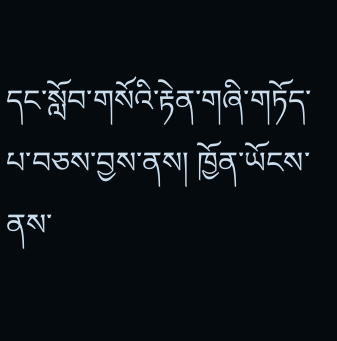དང་སློབ་གསོའི་རྟེན་གཞི་གཏོད་པ་བཅས་བྱས་ནས། ཁྱོན་ཡོངས་ནས་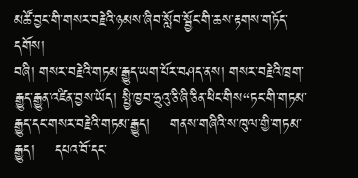མཚོ་བྱང་གི་གསར་བརྗེའི་ཉམས་ཞིབ་སློབ་སྦྱོང་གི་ཆས་རྟགས་གཏོད་དགོས།
བཞི། གསར་བརྗེའི་གཏམ་རྒྱུད་ཡག་པོར་བཤད་ནས། གསར་བརྗེའི་ཁྲག་རྒྱུད་རྒྱུན་འཛིན་བྱས་ཡོད། སྤྱི་ཁྱབ་ཧྲུའུ་ཅི་ཞི་ཅིན་ཕིང་གིས“ཏང་གི་གཏམ་རྒྱུད་དང་གསར་བརྗེའི་གཏམ་རྒྱུད།    གནས་གཞིའི་ས་ཁུལ་གྱི་གཏམ་རྒྱུད།    དཔའ་བོ་དང་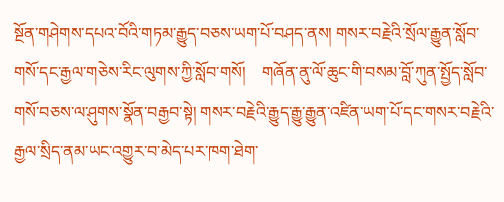སྔོན་གཤེགས་དཔའ་བོའི་གཏམ་རྒྱུད་བཅས་ཡག་པོ་བཤད་ནས། གསར་བརྗེའི་སྲོལ་རྒྱུན་སློབ་གསོ་དང་རྒྱལ་གཅེས་རིང་ལུགས་ཀྱི་སློབ་གསོ།    གཞོན་ནུ་ལོ་ཆུང་གི་བསམ་བློ་ཀུན་སྤྱོད་སློབ་གསོ་བཅས་ལ་ཤུགས་སྣོན་བརྒྱབ་སྟེ། གསར་བརྗེའི་རྒྱུད་རྒྱུ་རྒྱུན་འཛིན་ཡག་པོ་དང་གསར་བརྗེའི་རྒྱལ་སྲིད་ནམ་ཡང་འགྱུར་བ་མེད་པར་ཁག་ཐེག་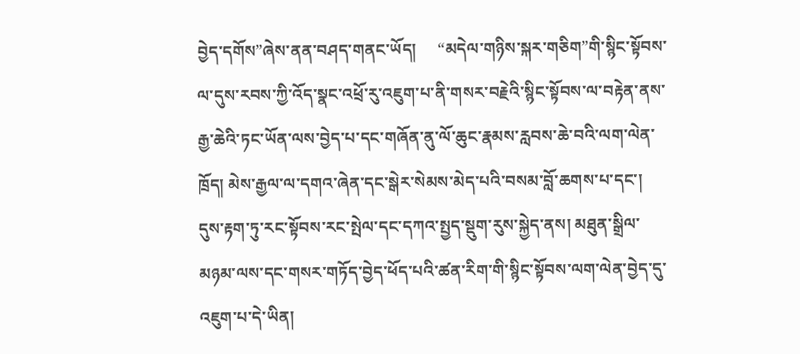བྱེད་དགོས”ཞེས་ནན་བཤད་གནང་ཡོད།     “མདེལ་གཉིས་སྐར་གཅིག”གི་སྙིང་སྟོབས་ལ་དུས་རབས་ཀྱི་འོད་སྣང་འཕྲོ་རུ་འཇུག་པ་ནི་གསར་བརྗེའི་སྙིང་སྟོབས་ལ་བརྟེན་ནས་རྒྱ་ཆེའི་ཏང་ཡོན་ལས་བྱེད་པ་དང་གཞོན་ནུ་ལོ་ཆུང་རྣམས་རླབས་ཆེ་བའི་ལག་ལེན་ཁྲོད། མེས་རྒྱལ་ལ་དགའ་ཞེན་དང་སྒེར་སེམས་མེད་པའི་བསམ་བློ་ཆགས་པ་དང་། དུས་རྟག་ཏུ་རང་སྟོབས་རང་སྤེལ་དང་དཀའ་སྤྱད་སྡུག་རུས་སྐྱེད་ནས། མཐུན་སྒྲིལ་མཉམ་ལས་དང་གསར་གཏོད་བྱེད་ཕོད་པའི་ཚན་རིག་གི་སྙིང་སྟོབས་ལག་ལེན་བྱེད་དུ་འཇུག་པ་དེ་ཡིན།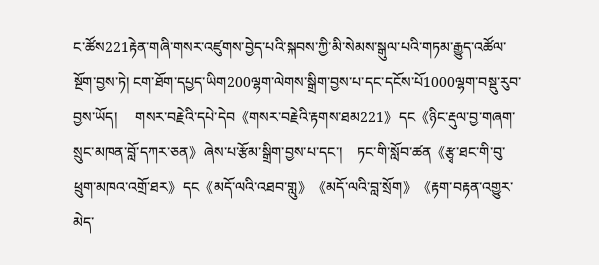ང་ཚོས221རྟེན་གཞི་གསར་འཛུགས་བྱེད་པའི་སྐབས་ཀྱི་མི་སེམས་སྒུལ་པའི་གཏམ་རྒྱུད་འཚོལ་སྔོག་བྱས་ཏེ། ངག་ཐོག་དཔྱད་ཡིག200ལྷག་ལེགས་སྒྲིག་བྱས་པ་དང་དངོས་པོ1000ལྷག་བསྡུ་རུབ་བྱས་ཡོད།     གསར་བརྗེའི་དཔེ་དེབ《གསར་བརྗེའི་རྟགས་ཐམ221》དང《ཉིང་རྡུལ་བྱ་གཞག་སྲུང་མཁན་བློ་དཀར་ཅན》ཞེས་པ་རྩོམ་སྒྲིག་བྱས་པ་དང་།    ཏང་གི་སློབ་ཚན《རྩྭ་ཐང་གི་བུ་ཕྲུག་མཁའ་འགྲོ་ཐར》དང《མདོ་ལའི་འཐབ་གླུ》《མདོ་ལའི་བླ་སྲོག》《རྟག་བརྟན་འགྱུར་མེད་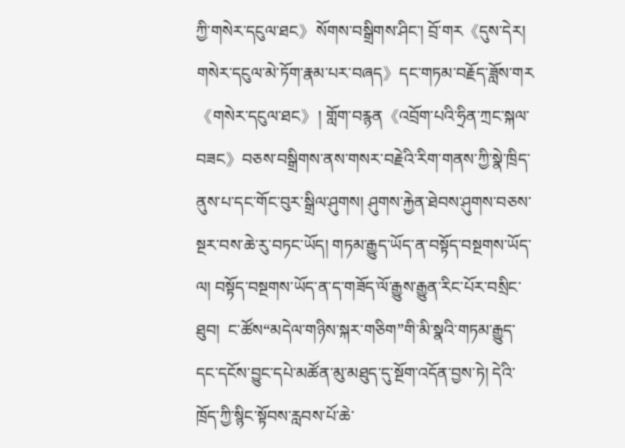ཀྱི་གསེར་དངུལ་ཐང》སོགས་བསྒྲིགས་ཤིང་། བྲོ་གར《དུས་དེར། གསེར་དངུལ་མེ་ཏོག་རྣམ་པར་བཞད》དང་གཏམ་བརྗོད་ཟློས་གར《གསེར་དངུལ་ཐང》། གློག་བརྙན《འབྲོག་པའི་ཧྲིན་ཀྲང་སྐལ་བཟང》བཅས་བསྒྲིགས་ནས་གསར་བརྗེའི་རིག་གནས་ཀྱི་སྣེ་ཁྲིད་ནུས་པ་དང་གོང་བུར་སྒྲིལ་ཤུགས། ཤུགས་རྐྱེན་ཐེབས་ཤུགས་བཅས་སྔར་བས་ཆེ་རུ་བཏང་ཡོད། གཏམ་རྒྱུད་ཡོད་ན་བསྟོད་བསྔགས་ཡོད་ལ། བསྟོད་བསྔགས་ཡོད་ན་ད་གཟོད་ལོ་རྒྱུས་རྒྱུན་རིང་པོར་བསྲིང་ཐུབ།  ང་ཚོས“མདེལ་གཉིས་སྐར་གཅིག”གི་མི་སྣའི་གཏམ་རྒྱུད་དང་དངོས་བྱུང་དཔེ་མཚོན་མུ་མཐུད་དུ་སྔོག་འདོན་བྱས་ཏེ། དེའི་ཁྲོད་ཀྱི་སྙིང་སྟོབས་རླབས་པོ་ཆེ་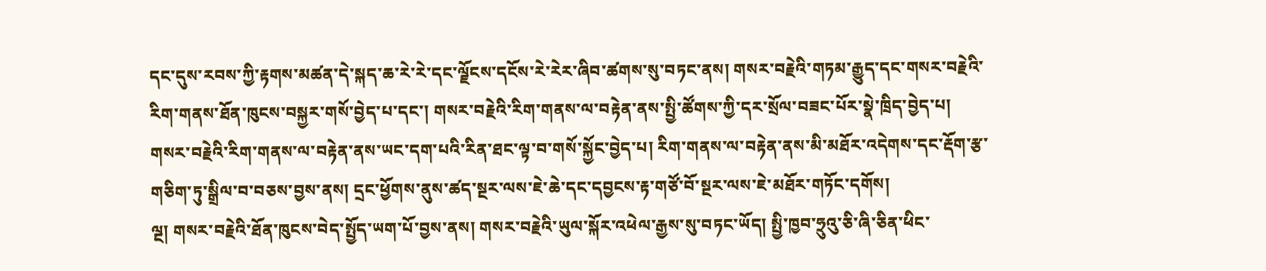དང་དུས་རབས་ཀྱི་རྟགས་མཚན་དེ་སྐད་ཆ་རེ་རེ་དང་ལྗོངས་དངོས་རེ་རེར་ཞིབ་ཚགས་སུ་བཏང་ནས། གསར་བརྗེའི་གཏམ་རྒྱུད་དང་གསར་བརྗེའི་རིག་གནས་ཐོན་ཁུངས་བསྐྱར་གསོ་བྱེད་པ་དང་། གསར་བརྗེའི་རིག་གནས་ལ་བརྟེན་ནས་སྤྱི་ཚོགས་ཀྱི་དར་སྲོལ་བཟང་པོར་སྣེ་ཁྲིད་བྱེད་པ།    གསར་བརྗེའི་རིག་གནས་ལ་བརྟེན་ནས་ཡང་དག་པའི་རིན་ཐང་ལྟ་བ་གསོ་སྐྱོང་བྱེད་པ། རིག་གནས་ལ་བརྟེན་ནས་མི་མཐོར་འདེགས་དང་རྡོག་རྩ་གཅིག་ཏུ་སྒྲིལ་བ་བཅས་བྱས་ནས། དྲང་ཕྱོགས་ནུས་ཚད་སྔར་ལས་ཇེ་ཆེ་དང་དབྱངས་རྟ་གཙོ་བོ་སྔར་ལས་ཇེ་མཐོར་གཏོང་དགོས།
ལྔ། གསར་བརྗེའི་ཐོན་ཁུངས་བེད་སྤྱོད་ཡག་པོ་བྱས་ནས། གསར་བརྗེའི་ཡུལ་སྐོར་འཕེལ་རྒྱས་སུ་བཏང་ཡོད། སྤྱི་ཁྱབ་ཧྲུའུ་ཅི་ཞི་ཅིན་ཕིང་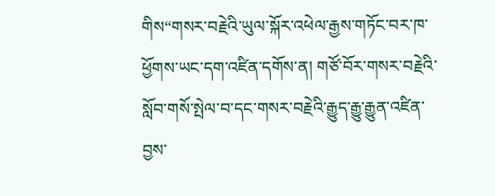གིས“གསར་བརྗེའི་ཡུལ་སྐོར་འཕེལ་རྒྱས་གཏོང་བར་ཁ་ཕྱོགས་ཡང་དག་འཛིན་དགོས་ན། གཙོ་བོར་གསར་བརྗེའི་སློབ་གསོ་སྤེལ་བ་དང་གསར་བརྗེའི་རྒྱུད་རྒྱུ་རྒྱུན་འཛིན་བྱས་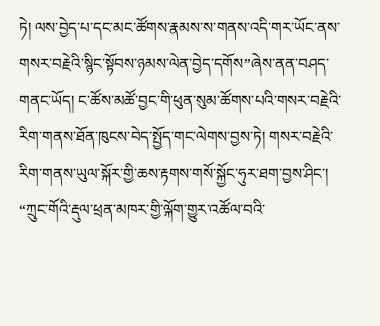ཏེ། ལས་བྱེད་པ་དང་མང་ཚོགས་རྣམས་ས་གནས་འདི་གར་ཡོང་ནས་གསར་བརྗེའི་སྙིང་སྟོབས་ཉམས་ལེན་བྱེད་དགོས”ཞེས་ནན་བཤད་གནང་ཡོད། ང་ཚོས་མཚོ་བྱང་གི་ཕུན་སུམ་ཚོགས་པའི་གསར་བརྗེའི་རིག་གནས་ཐོན་ཁུངས་བེད་སྤྱོད་གང་ལེགས་བྱས་ཏེ། གསར་བརྗེའི་རིག་གནས་ཡུལ་སྐོར་གྱི་ཆས་རྟགས་གསོ་སྐྱོང་ཧུར་ཐག་བྱས་ཤིང་། “ཀྲུང་གོའི་རྡུལ་ཕྲན་མཁར་གྱི་ལྐོག་གྱུར་འཚོལ་བའི་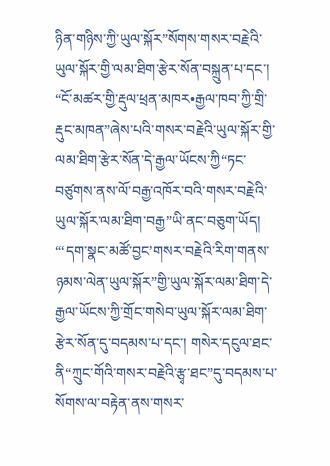ཉིན་གཉིས་ཀྱི་ཡུལ་སྐོར”སོགས་གསར་བརྗེའི་ཡུལ་སྐོར་གྱི་ལམ་ཐིག་རྩེར་སོན་བསྐྲུན་པ་དང་། “ངོ་མཚར་གྱི་རྡུལ་ཕྲན་མཁར•རྒྱལ་ཁབ་ཀྱི་གྲི་རྡུང་མཁན”ཞེས་པའི་གསར་བརྗེའི་ཡུལ་སྐོར་གྱི་ལམ་ཐིག་རྩེར་སོན་དེ་རྒྱལ་ཡོངས་ཀྱི“ཏང་བཙུགས་ནས་ལོ་བརྒྱ་འཁོར་བའི་གསར་བརྗེའི་ཡུལ་སྐོར་ལམ་ཐིག་བརྒྱ”ཡི་ནང་བཅུག་ཡོད། “‘དག་སྣང་མཚོ་བྱང’གསར་བརྗེའི་རིག་གནས་ཉམས་ལེན་ཡུལ་སྐོར”གྱི་ཡུལ་སྐོར་ལམ་ཐིག་དེ་རྒྱལ་ཡོངས་ཀྱི་གྲོང་གསེབ་ཡུལ་སྐོར་ལམ་ཐིག་རྩེར་སོན་དུ་བདམས་པ་དང་། གསེར་དངུལ་ཐང་ནི“ཀྲུང་གོའི་གསར་བརྗེའི་རྩྭ་ཐང”དུ་བདམས་པ་སོགས་ལ་བརྟེན་ནས་གསར་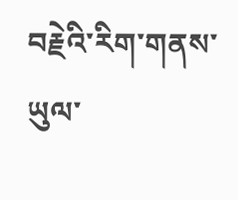བརྗེའི་རིག་གནས་ཡུལ་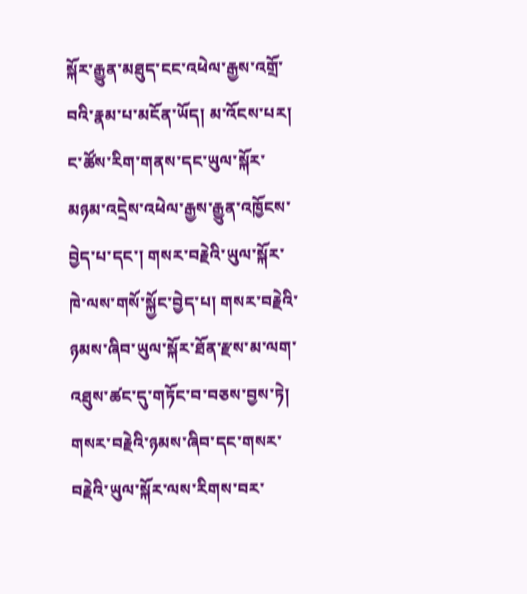སྐོར་རྒྱུན་མཐུད་ངང་འཕེལ་རྒྱས་འགྲོ་བའི་རྣམ་པ་མངོན་ཡོད། མ་འོངས་པར། ང་ཚོས་རིག་གནས་དང་ཡུལ་སྐོར་མཉམ་འདྲེས་འཕེལ་རྒྱས་རྒྱུན་འཁྱོངས་བྱེད་པ་དང་། གསར་བརྗེའི་ཡུལ་སྐོར་ཁེ་ལས་གསོ་སྐྱོང་བྱེད་པ། གསར་བརྗེའི་ཉམས་ཞིབ་ཡུལ་སྐོར་ཐོན་རྫས་མ་ལག་འཐུས་ཚང་དུ་གཏོང་བ་བཅས་བྱས་ཏེ། གསར་བརྗེའི་ཉམས་ཞིབ་དང་གསར་བརྗེའི་ཡུལ་སྐོར་ལས་རིགས་བར་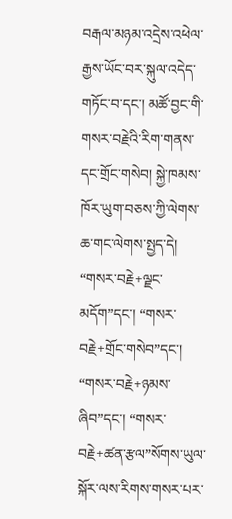བརྒལ་མཉམ་འདྲེས་འཕེལ་རྒྱས་ཡོང་བར་སྐུལ་འདེད་གཏོང་བ་དང་། མཚོ་བྱང་གི་གསར་བརྗེའི་རིག་གནས་དང་གྲོང་གསེབ། སྐྱེ་ཁམས་ཁོར་ཡུག་བཅས་ཀྱི་ལེགས་ཆ་གང་ལེགས་སྤྱད་དེ། “གསར་བརྗེ+ལྗང་མདོག”དང་། “གསར་བརྗེ+གྲོང་གསེབ”དང་། “གསར་བརྗེ+ཉམས་ཞིབ”དང་། “གསར་བརྗེ+ཚན་རྩལ”སོགས་ཡུལ་སྐོར་ལས་རིགས་གསར་པར་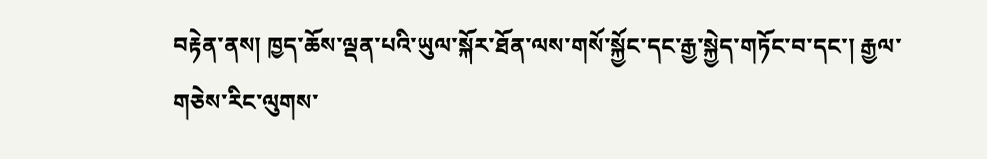བརྟེན་ནས། ཁྱད་ཆོས་ལྡན་པའི་ཡུལ་སྐོར་ཐོན་ལས་གསོ་སྐྱོང་དང་རྒྱ་སྐྱེད་གཏོང་བ་དང་། རྒྱལ་གཅེས་རིང་ལུགས་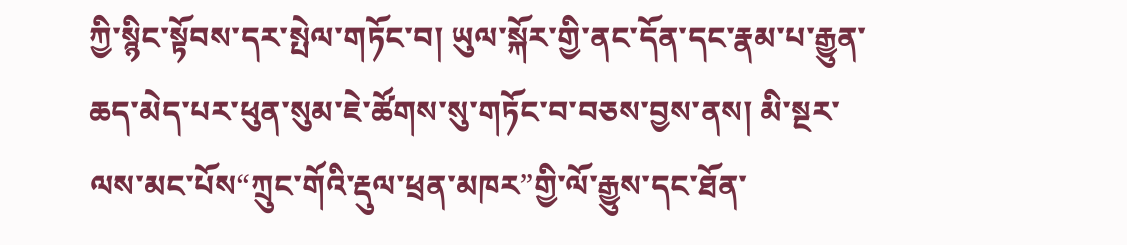ཀྱི་སྙིང་སྟོབས་དར་སྤེལ་གཏོང་བ། ཡུལ་སྐོར་གྱི་ནང་དོན་དང་རྣམ་པ་རྒྱུན་ཆད་མེད་པར་ཕུན་སུམ་ཇེ་ཚོགས་སུ་གཏོང་བ་བཅས་བྱས་ནས། མི་སྔར་ལས་མང་པོས“ཀྲུང་གོའི་རྡུལ་ཕྲན་མཁར”གྱི་ལོ་རྒྱུས་དང་ཐོན་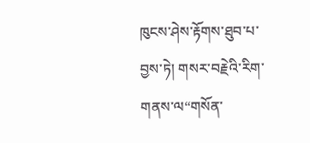ཁུངས་ཤེས་རྟོགས་ཐུབ་པ་བྱས་ཏེ། གསར་བརྗེའི་རིག་གནས་ལ“གསོན་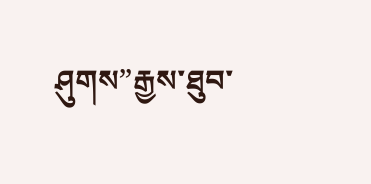ཤུགས”རྒྱས་ཐུབ་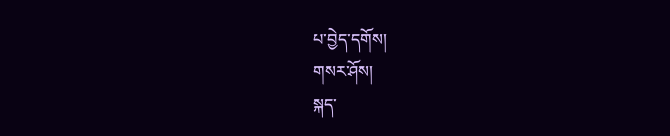པ་བྱེད་དགོས།
གསར་ཤོས།
སྐད་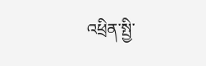འཕྲིན་སྤྱི་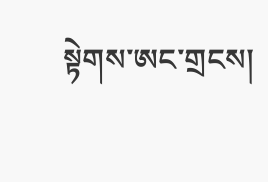སྟེགས་ཨང་གྲངས།